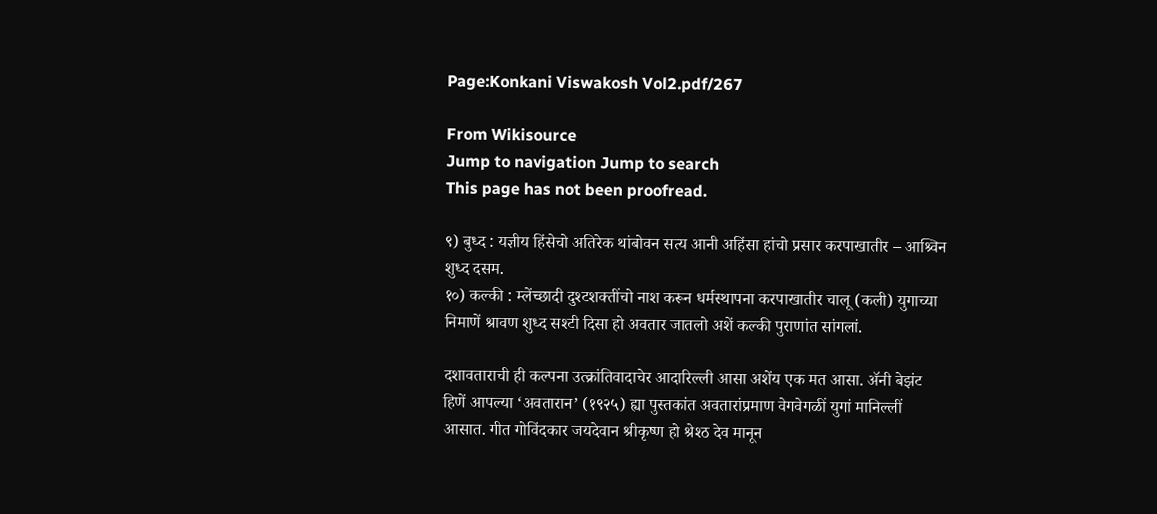Page:Konkani Viswakosh Vol2.pdf/267

From Wikisource
Jump to navigation Jump to search
This page has not been proofread.

९) बुध्द : यज्ञीय हिंसेचो अतिरेक थांबोवन सत्य आनी अहिंसा हांचो प्रसार करपाखातीर – आश्र्विन शुध्द दसम.
१०) कल्की : म्लेंच्छादी दुश्टशक्तींचो नाश करून धर्मस्थापना करपाखातीर चालू (कली) युगाच्या निमाणें श्रावण शुध्द सश्टी दिसा हो अवतार जातलो अशें कल्की पुराणांत सांगलां.

दशावताराची ही कल्पना उत्क्रांतिवादाचेर आदारिल्ली आसा अशेंय एक मत आसा. ॲनी बेझंट हिणें आपल्या ‘अवतारान’ (१९२५) ह्या पुस्तकांत अवतारांप्रमाण वेगवेगळीं युगां मानिल्लीं आसात. गीत गोविंदकार जयदेवान श्रीकृष्ण हो श्रेश्ठ देव मानून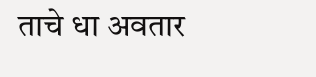ताचे धा अवतार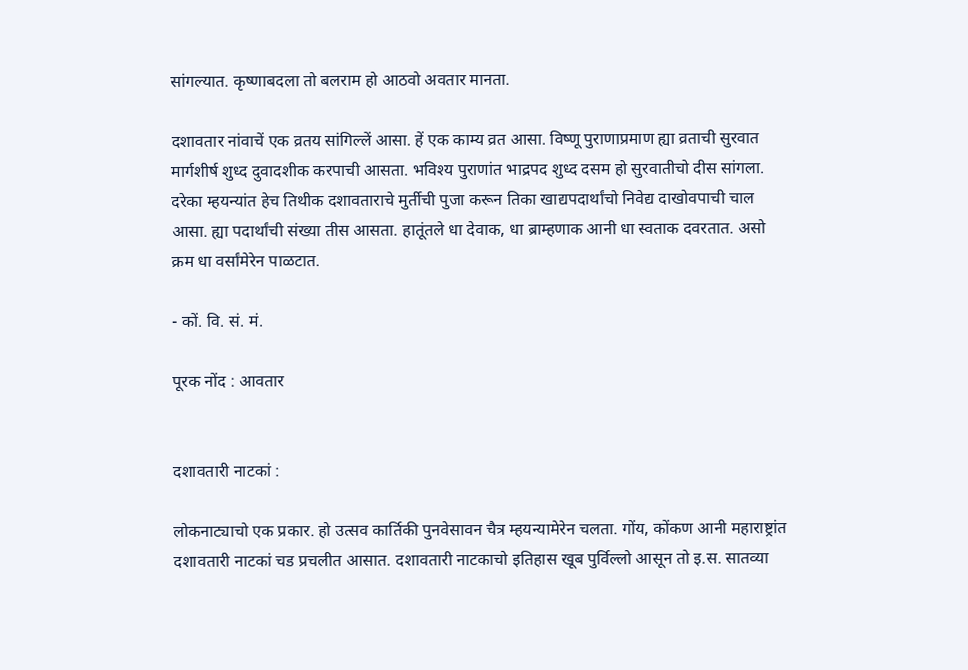सांगल्यात. कृष्णाबदला तो बलराम हो आठवो अवतार मानता.

दशावतार नांवाचें एक व्रतय सांगिल्लें आसा. हें एक काम्य व्रत आसा. विष्णू पुराणाप्रमाण ह्या व्रताची सुरवात मार्गशीर्ष शुध्द दुवादशीक करपाची आसता. भविश्य पुराणांत भाद्रपद शुध्द दसम हो सुरवातीचो दीस सांगला. दरेका म्हयन्यांत हेच तिथीक दशावताराचे मुर्तीची पुजा करून तिका खाद्यपदार्थांचो निवेद्य दाखोवपाची चाल आसा. ह्या पदार्थांची संख्या तीस आसता. हातूंतले धा देवाक, धा ब्राम्हणाक आनी धा स्वताक दवरतात. असो क्रम धा वर्सांमेरेन पाळटात.

- कों. वि. सं. मं.

पूरक नोंद : आवतार


दशावतारी नाटकां :

लोकनाट्याचो एक प्रकार. हो उत्सव कार्तिकी पुनवेसावन चैत्र म्हयन्यामेरेन चलता. गोंय, कोंकण आनी महाराष्ट्रांत दशावतारी नाटकां चड प्रचलीत आसात. दशावतारी नाटकाचो इतिहास खूब पुर्विल्लो आसून तो इ.स. सातव्या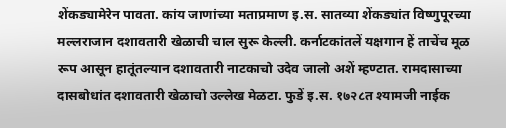शेंकड्यामेरेन पावता. कांय जाणांच्या मताप्रमाण इ.स. सातव्या शेंकड्यांत विष्णुपूरच्या मल्लराजान दशावतारी खेळाची चाल सुरू केल्ली. कर्नाटकांतलें यक्षगान हें ताचेंच मूळ रूप आसून हातूंतल्यान दशावतारी नाटकाचो उदेव जालो अशें म्हण्टात. रामदासाच्या दासबोधांत दशावतारी खेळाचो उल्लेख मेळटा. फुडें इ.स. १७२८त श्यामजी नाईक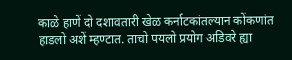काळे हाणें दो दशावतारी खेळ कर्नाटकांतल्यान कोंकणांत हाडलो अशें म्हण्टात. ताचो पयलो प्रयोग अडिवरे ह्या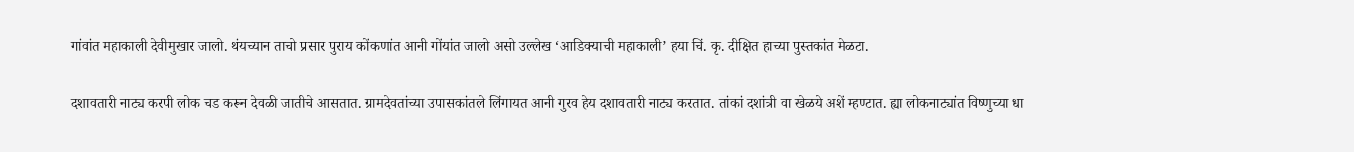गांवांत महाकाली देवीमुखार जालो. थंयच्यान ताचो प्रसार पुराय कोंकणांत आनी गोंयांत जालो असो उल्लेख ‘आडिक्याची महाकाली’ हया चिं. कृ. दीक्षित हाच्या पुस्तकांत मेळटा.

दशावतारी नाट्य करपी लोक चड करून देवळी जातीचे आसतात. ग्रामदेवतांच्या उपासकांतले लिंगायत आनी गुरव हेय दशावतारी नाट्य करतात. तांकां दशांत्री वा खेळये अशें म्हण्टात. ह्या लोकनाट्यांत विष्णुच्या धा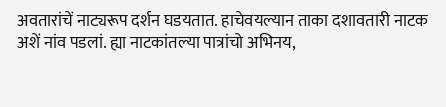अवतारांचें नाट्यरूप दर्शन घडयतात. हाचेवयल्यान ताका दशावतारी नाटक अशें नांव पडलां. ह्या नाटकांतल्या पात्रांचो अभिनय,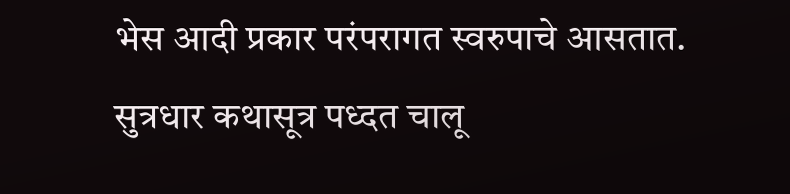भेस आदी प्रकार परंपरागत स्वरुपाचे आसतात. सुत्रधार कथासूत्र पध्दत चालू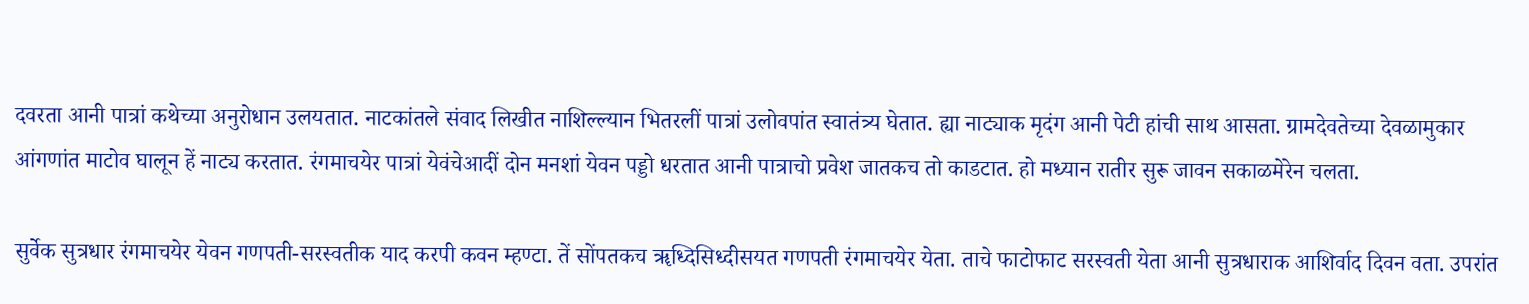दवरता आनी पात्रां कथेच्या अनुरोधान उलयतात. नाटकांतले संवाद लिखीत नाशिल्ल्यान भितरलीं पात्रां उलोवपांत स्वातंत्र्य घेतात. ह्या नाट्याक मृदंग आनी पेटी हांची साथ आसता. ग्रामदेवतेच्या देवळामुकार आंगणांत माटोव घालून हें नाट्य करतात. रंगमाचयेर पात्रां येवंचेआदीं दोन मनशां येवन पड्डो धरतात आनी पात्राचो प्रवेश जातकच तो काडटात. हो मध्यान रातीर सुरू जावन सकाळमेरेन चलता.

सुर्वेक सुत्रधार रंगमाचयेर येवन गणपती-सरस्वतीक याद करपी कवन म्हण्टा. तें सोंपतकच ॠध्दिसिध्दीसयत गणपती रंगमाचयेर येता. ताचे फाटोफाट सरस्वती येता आनी सुत्रधाराक आशिर्वाद दिवन वता. उपरांत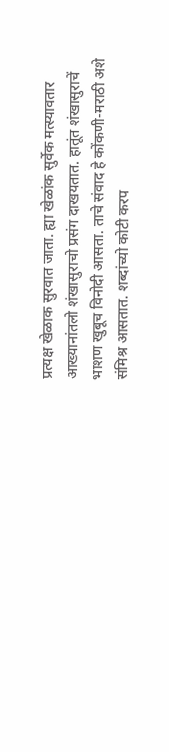प्रत्यक्ष खेळाक सुरवात जाता. ह्या खेळांक सुर्वेक मत्स्यावतार आख्यानांतलो शंखासुराचो प्रसंग दाखयतात. हातूंत शंखासुराचें भाशण खुबूच विनोदी आसता. ताचे संवाद हे कोंकणी-मराठी अशे संमिश्र आसतात. शब्दांच्यो कोटी करप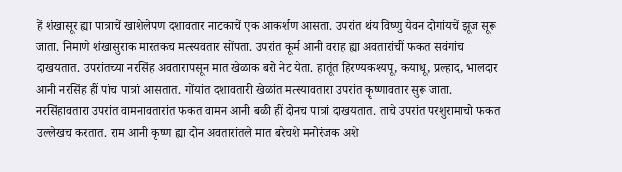हें शंखासूर ह्या पात्राचें खाशेलेपण दशावतार नाटकाचें एक आकर्शण आसता. उपरांत थंय विष्णु येवन दोगांयचें झूज सूरू जाता. निमाणे शंखासुराक मारतकच मत्स्यवतार सोंपता. उपरांत कूर्म आनी वराह ह्या अवतारांचीं फकत सवंगांच दाखयतात. उपरांतच्या नरसिंह अवतारापसून मात खेळाक बरो नेट येता. हातूंत हिरण्यकश्यपू, कयाधू, प्रल्हाद, भालदार आनी नरसिंह हीं पांच पात्रां आसतात. गोंयांत दशावतारी खेळांत मत्स्यावतारा उपरांत कॄष्णावतार सुरू जाता. नरसिंहावतारा उपरांत वामनावतारांत फकत वामन आनी बळी हीं दोनच पात्रां दाखयतात. ताचे उपरांत परशुरामाचो फकत उल्लेखच करतात. राम आनी कृष्ण ह्या दोन अवतारांतले मात बरेचशे मनोरंजक अशे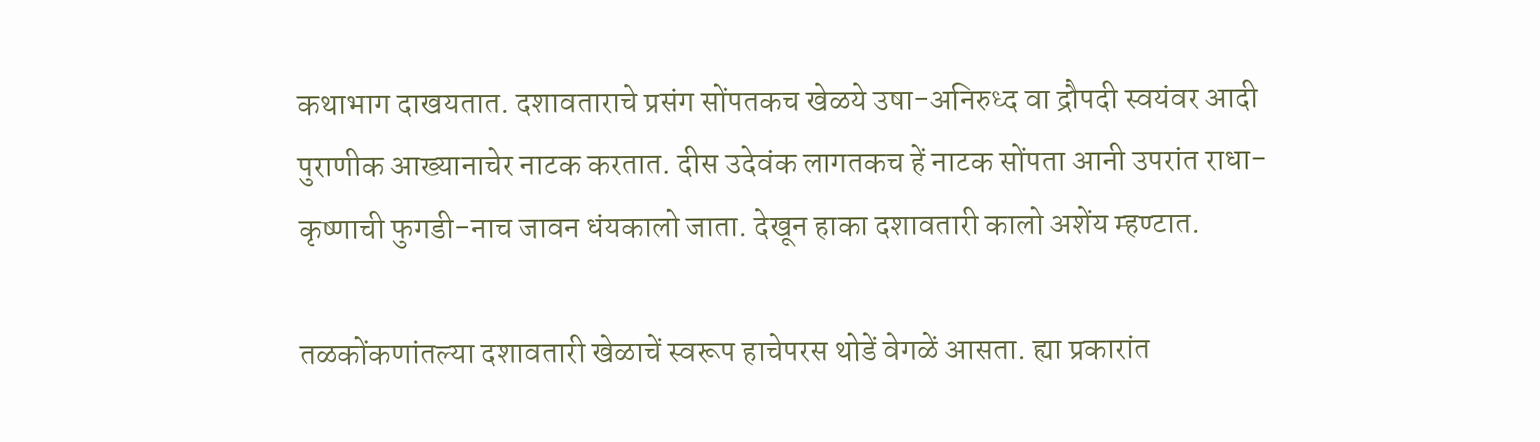कथाभाग दाखयतात. दशावताराचे प्रसंग सोंपतकच खेळये उषा-अनिरुध्द वा द्रौपदी स्वयंवर आदी पुराणीक आख्यानाचेर नाटक करतात. दीस उदेवंक लागतकच हें नाटक सोंपता आनी उपरांत राधा-कृष्णाची फुगडी-नाच जावन धंयकालो जाता. देखून हाका दशावतारी कालो अशेंय म्हण्टात.

तळकोंकणांतल्या दशावतारी खेळाचें स्वरूप हाचेपरस थोडें वेगळें आसता. ह्या प्रकारांत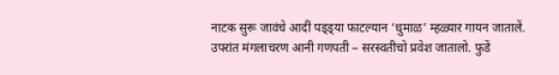नाटक सुरू जावंचे आदीं पड्ड्या फाटल्यान ‘धुमाळ’ म्हळ्यार गायन जातालें. उपरांत मंगलाचरण आनी गणपती – सरस्वतीचो प्रवेश जातालो. फुडें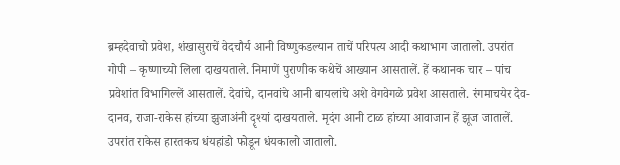ब्रम्हदेवाचो प्रवेश, शंखासुराचें वेदचौर्य आनी विष्णुकडल्यान ताचें परिपत्य आदी कथाभाग जातालो. उपरांत गोपी – कृष्णाच्यो लिला दाखयताले. निमाणें पुराणीक कथेचें आख्यान आसतालें. हें कथानक चार – पांच प्रवेशांत विभागिल्लें आसतालें. देवांचे, दानवांचे आनी बायलांचे अशे वेगवेगळे प्रवेश आसताले. रंगमाचयेर देव-दानव, राजा-राकेस हांच्या झुजाअंनी दॄश्यां दाखयताले. मृदंग आनी टाळ हांच्या आवाजान हें झूज जातालें. उपरांत राकेस हारतकच धंयहांडो फोडून धंयकालो जातालो.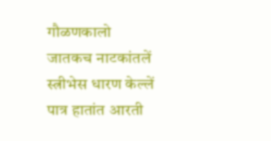गौळणकालो जातकच नाटकांतलें स्त्रीभेस धारण केल्लें पात्र हातांत आरती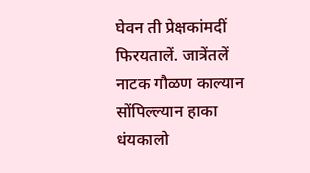घेवन ती प्रेक्षकांमदीं फिरयतालें. जात्रेंतलें नाटक गौळण काल्यान सोंपिल्ल्यान हाका धंयकालो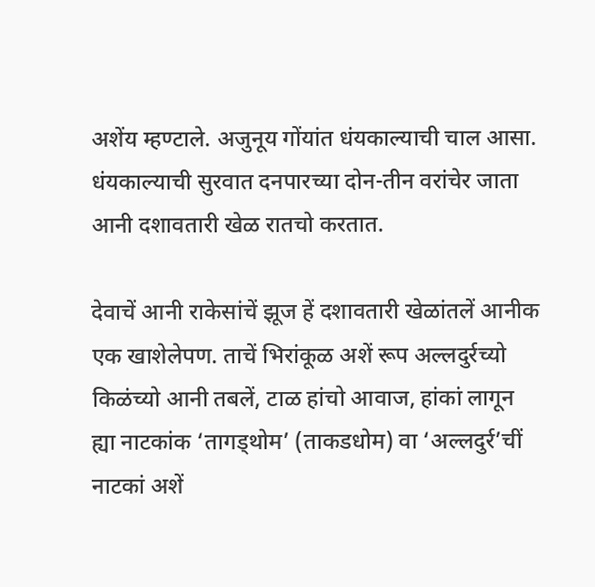अशेंय म्हण्टाले. अजुनूय गोंयांत धंयकाल्याची चाल आसा. धंयकाल्याची सुरवात दनपारच्या दोन-तीन वरांचेर जाता आनी दशावतारी खेळ रातचो करतात.

देवाचें आनी राकेसांचें झूज हें दशावतारी खेळांतलें आनीक एक खाशेलेपण. ताचें भिरांकूळ अशें रूप अल्लदुर्रच्यो किळंच्यो आनी तबलें, टाळ हांचो आवाज, हांकां लागून ह्या नाटकांक ‘तागड्थोम’ (ताकडधोम) वा ‘अल्लदुर्र’चीं नाटकां अशें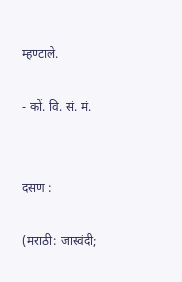म्हण्टाले.

- कों. वि. सं. मं.


दसण :

(मराठी: जास्वंदी;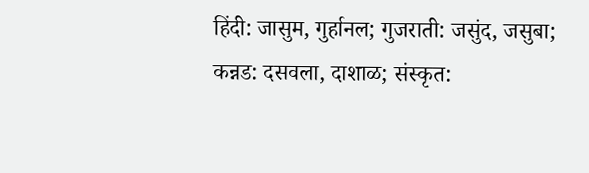हिंदी: जासुम, गुर्हानल; गुजराती: जसुंद, जसुबा; कन्नड: दसवला, दाशाळ; संस्कृत: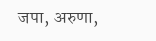जपा, अरुणा,